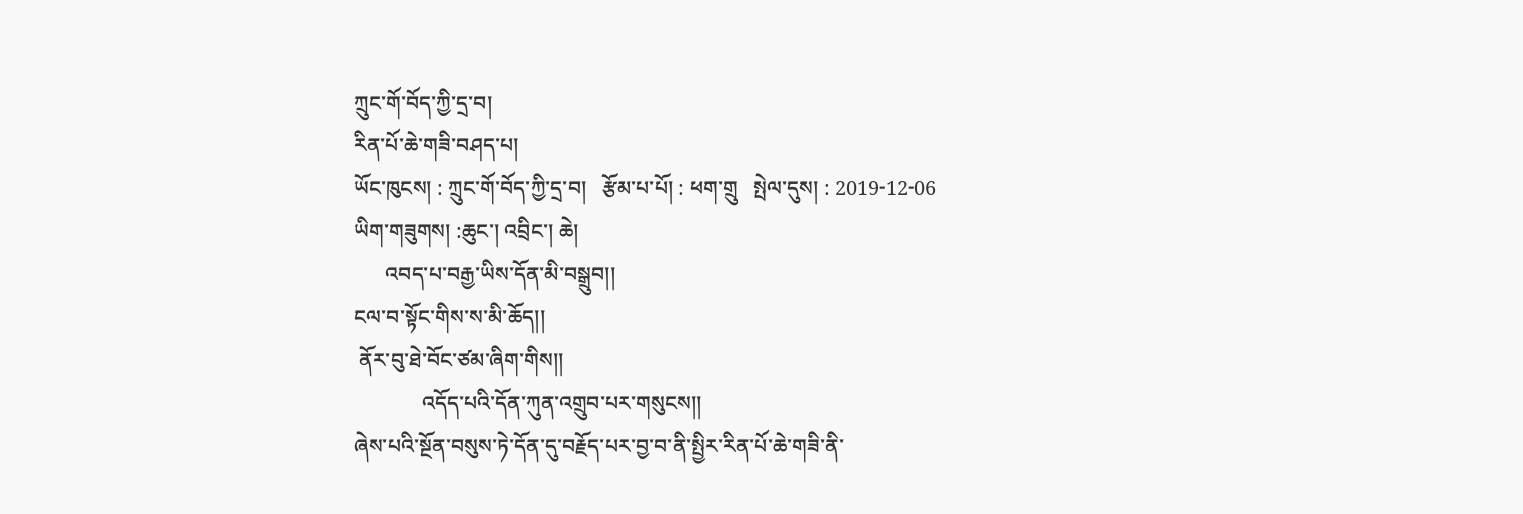ཀྲུང་གོ་བོད་ཀྱི་དྲ་བ།
རིན་པོ་ཆེ་གཟི་བཤད་པ།
ཡོང་ཁུངས། : ཀྲུང་གོ་བོད་ཀྱི་དྲ་བ།   རྩོམ་པ་པོ། : ཕག་གྲུ   སྤེལ་དུས། : 2019-12-06
ཡིག་གཟུགས། :ཆུང་། འབྲིང་། ཆེ།
      འབད་པ་བརྒྱ་ཡིས་དོན་མི་བསྒྲུབ།།
ངལ་བ་སྟོང་གིས་ས་མི་ཆོད།།
 ནོར་བུ་ཐེ་བོང་ཙམ་ཞིག་གིས།།
             འདོད་པའི་དོན་ཀུན་འགྲུབ་པར་གསུངས།།
ཞེས་པའི་སྔོན་བསུས་ཏེ་དོན་དུ་བརྗོད་པར་བྱ་བ་ནི་སྤྱིར་རིན་པོ་ཆེ་གཟི་ནི་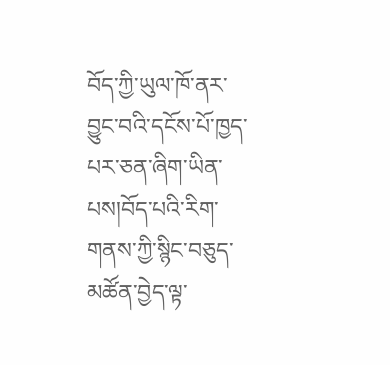བོད་ཀྱི་ཡུལ་ཁོ་ནར་བྱུང་བའི་དངོས་པོ་ཁྱད་པར་ཅན་ཞིག་ཡིན་པས།བོད་པའི་རིག་གནས་ཀྱི་སྙིང་བཅུད་མཚོན་བྱེད་ལྟ་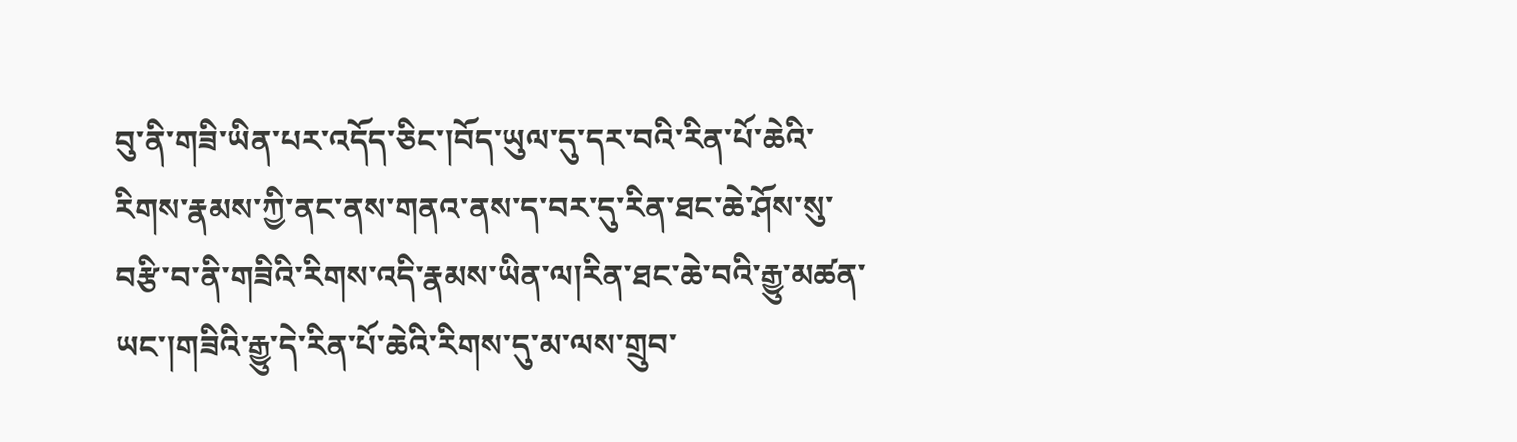བུ་ནི་གཟི་ཡིན་པར་འདོད་ཅིང་།བོད་ཡུལ་དུ་དར་བའི་རིན་པོ་ཆེའི་རིགས་རྣམས་ཀྱི་ནང་ནས་གནའ་ནས་ད་བར་དུ་རིན་ཐང་ཆེ་ཤོས་སུ་བརྩི་བ་ནི་གཟིའི་རིགས་འདི་རྣམས་ཡིན་ལ།རིན་ཐང་ཆེ་བའི་རྒྱུ་མཚན་ཡང་།གཟིའི་རྒྱུ་དེ་རིན་པོ་ཆེའི་རིགས་དུ་མ་ལས་གྲུབ་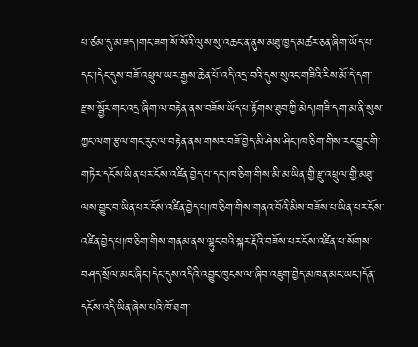པ་ཙམ་དུ་མ་ཟད།གང་ཟག་སོ་སོའི་ལུས་སུ་འཆང་ན་ནུས་མཐུ་ཁྱད་མཚར་ཅན་ཞིག་ཡོད་པ་དང་།དེང་དུས་བཟོ་འཕྲུལ་ཡར་རྒྱས་ཆེན་པོ་འདི་འདྲ་བའི་དུས་སུའང་གཟིའི་རིས་མོ་དེ་དག་རྫས་སྦྱོར་གང་འདྲ་ཞིག་ལ་བརྟེན་ནས་བཟོས་ཡོད་པ་རྟོགས་ཐུབ་ཀྱི་མེད།གཟི་དག་མ་ནི་སུས་ཀྱང་ལག་རྩལ་གང་རུང་ལ་བརྟེན་ནས་གསར་བཟོ་བྱེད་མི་ཤེས་ཤིང་།ཁ་ཅིག་གིས་རང་བྱུང་གི་གཏེར་དངོས་ཡིན་པར་ངོས་འཛིན་བྱེད་པ་དང་།ཁ་ཅིག་གིས་མི་མ་ཡིན་གྱི་རྫུ་འཕྲུལ་གྱི་མཐུ་ལས་བྱུང་བ་ཡིན་པར་ངོས་འཛིན་བྱེད་པ།ཁ་ཅིག་གིས་གནའ་བོའི་མིས་བཟོས་པ་ཡིན་པར་ངོས་འཛིན་བྱེད་པ།ཁ་ཅིག་གིས་གནམ་ནས་ལྷུང་བའི་སྐར་རྡོའི་བཟོས་པར་ངོས་འཛིན་པ་སོགས་བཤད་སྲོལ་མང་ཞིང་།དེང་དུས་འདིའི་འབྱུང་ཁུངས་ལ་ཞིབ་འཇུག་བྱེད་མཁན་མང་ཡང་།དོན་དངོས་འདི་ཡིན་ཞེས་པའི་ཁོ་ཐག་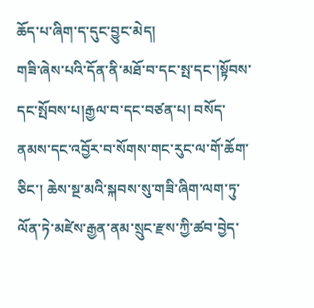ཆོད་པ་ཞིག་ད་དུང་བྱུང་མེད།
གཟི་ཞེས་པའི་དོན་ནི་མཐོ་བ་དང་སྤ་དང་།སྟོབས་དང་སྤོབས་པ།རྒྱལ་བ་དང་བཙན་པ། བསོད་ནམས་དང་འབྱོར་བ་སོགས་གང་རུང་ལ་གོ་ཆོག་ཅིང་། ཆེས་སྔ་མའི་སྐབས་སུ་གཟི་ཞིག་ལག་ཏུ་ལོན་ཏེ་མཛེས་རྒྱན་ནམ་སྲུང་རྫས་ཀྱི་ཚབ་བྱེད་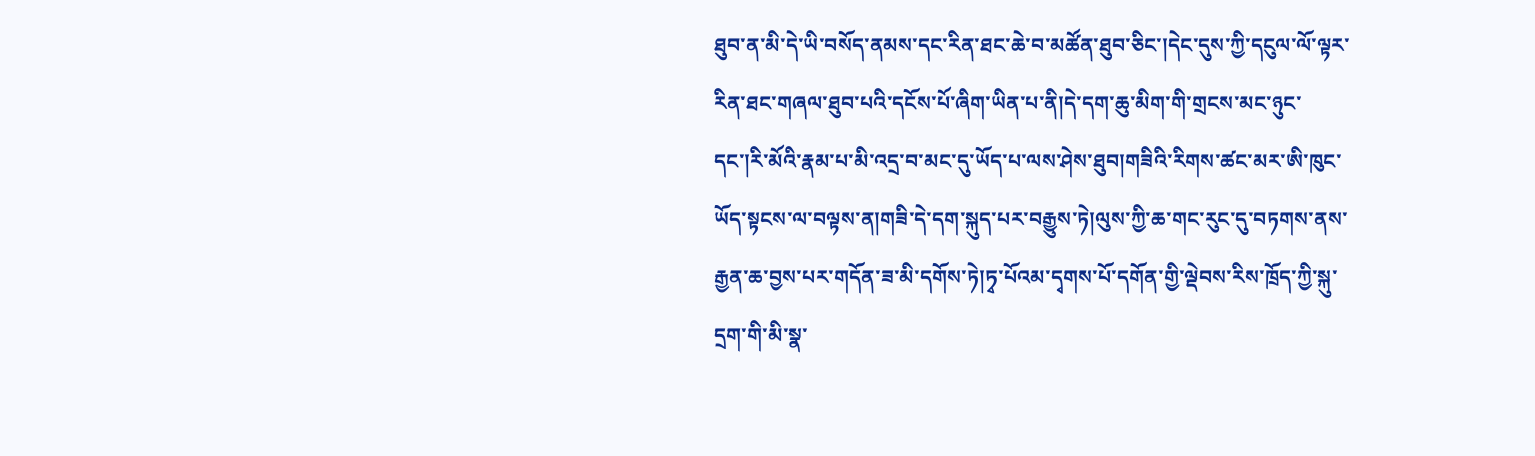ཐུབ་ན་མི་དེ་ཡི་བསོད་ནམས་དང་རིན་ཐང་ཆེ་བ་མཚོན་ཐུབ་ཅིང་།དེང་དུས་ཀྱི་དངུལ་ལོ་ལྟར་རིན་ཐང་གཞལ་ཐུབ་པའི་དངོས་པོ་ཞིག་ཡིན་པ་ནི།དེ་དག་ཆུ་མིག་གི་གྲངས་མང་ཉུང་དང་།རི་མོའི་རྣམ་པ་མི་འདྲ་བ་མང་དུ་ཡོད་པ་ལས་ཤེས་ཐུབ།གཟིའི་རིགས་ཚང་མར་ཨི་ཁུང་ཡོད་སྟངས་ལ་བལྟས་ན།གཟི་དེ་དག་སྐུད་པར་བརྒྱུས་ཏེ།ལུས་ཀྱི་ཆ་གང་རུང་དུ་བཏགས་ནས་རྒྱན་ཆ་བྱས་པར་གདོན་ཟ་མི་དགོས་ཏེ།ཏྭ་པོའམ་དྭགས་པོ་དགོན་གྱི་ལྡེབས་རིས་ཁྲོད་ཀྱི་སྐུ་དྲག་གི་མི་སྣ་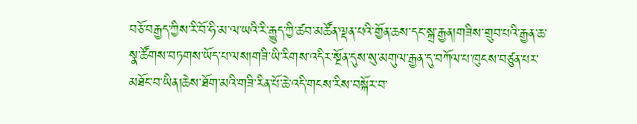བཅོ་བརྒྱད་ཀྱིས་རི་བོ་ཧི་མ་ལ་ཡའི་རི་རྒྱུད་ཀྱི་ཚབ་མཚོན་ལྡན་པའི་གྱོན་ཆས་དང་སྐྲ་རྒྱན།གཟིས་གྲུབ་པའི་རྒྱན་ཆ་སྣ་ཚོགས་བཏགས་ཡོད་པ་ལས།གཟི་ཡི་རིགས་འདིར་སྔོན་དུས་སུ་མགུལ་རྒྱན་དུ་བཀོལ་པ་ཁུངས་བཙུན་པར་མཐོང་བ་ཡིན།ཆེས་ཐོག་མའི་གཟི་རིན་པོ་ཆེ་འདི་གངས་རིས་བསྐོར་བ་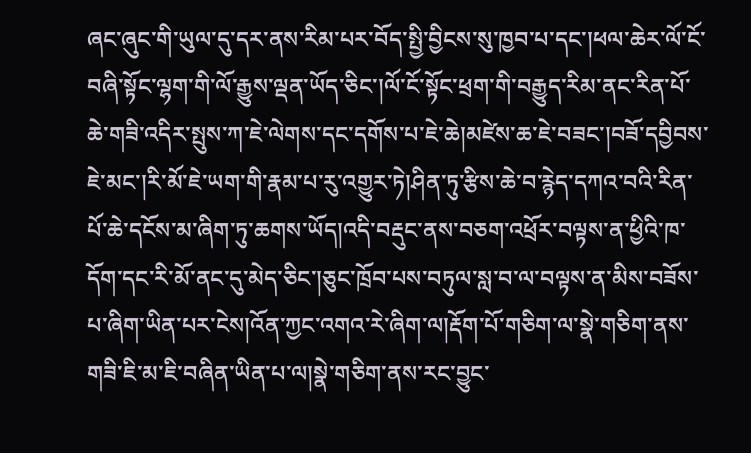ཞང་ཞུང་གི་ཡུལ་དུ་དར་ནས་རིམ་པར་བོད་སྤྱི་བྱིངས་སུ་ཁྱབ་པ་དང་།ཕལ་ཆེར་ལོ་ངོ་བཞི་སྟོང་ལྷག་གི་ལོ་རྒྱུས་ལྡན་ཡོད་ཅིང་།ལོ་ངོ་སྟོང་ཕྲག་གི་བརྒྱུད་རིམ་ནང་རིན་པོ་ཆེ་གཟི་འདིར་སྤུས་ཀ་ཇེ་ལེགས་དང་དགོས་པ་ཇེ་ཆེ།མཛེས་ཆ་ཇེ་བཟང་།བཟོ་དབྱིབས་ཇེ་མང་།རི་མོ་ཇེ་ཡག་གི་རྣམ་པ་རུ་འགྱུར་ཏེ།ཤིན་ཏུ་རྩིས་ཆེ་བ་རྙེད་དཀའ་བའི་རིན་པོ་ཆེ་དངོས་མ་ཞིག་ཏུ་ཆགས་ཡོད།འདི་བརྡུང་ནས་བཅག་འཕྲོར་བལྟས་ན་ཕྱིའི་ཁ་དོག་དང་རི་མོ་ནང་དུ་མེད་ཅིང་།ཅུང་ཁྲོབ་པས་བཏུལ་སླ་བ་ལ་བལྟས་ན་མིས་བཟོས་པ་ཞིག་ཡིན་པར་ངེས།འོན་ཀྱང་འགའ་རེ་ཞིག་ལ།རྡོག་པོ་གཅིག་ལ་སྣེ་གཅིག་ནས་གཟི་ཇི་མ་ཇི་བཞིན་ཡིན་པ་ལ།སྣེ་གཅིག་ནས་རང་བྱུང་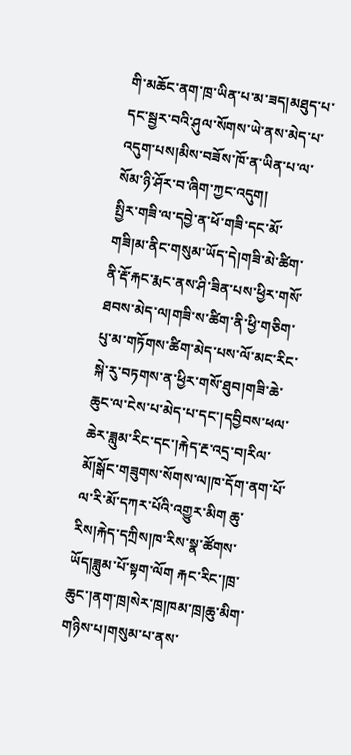གི་མཆོང་ནག་ཁྲ་ཡིན་པ་མ་ཟད།མཐུད་པ་དང་སྦྱར་བའི་ཤུལ་སོགས་ཡེ་ནས་མེད་པ་འདུག་པས།མིས་བཟོས་ཁོ་ན་ཡིན་པ་ལ་སོམ་ཉི་ཤོར་བ་ཞིག་ཀྱང་འདུག།
སྤྱིར་གཟི་ལ་དབྱེ་ན་ཕོ་གཟི་དང་མོ་གཟི།མ་ནིང་གསུམ་ཡོད་དེ།གཟི་མེ་ཚིག་ནི་རྡོ་རྐང་རྨང་ནས་ཤི་ཟིན་པས་ཕྱིར་གསོ་ཐབས་མེད་ལ།གཟི་ས་ཚིག་ནི་ཕྱི་གཅིག་པུ་མ་གཏོགས་ཚིག་མེད་པས་ལོ་མང་རིང་སྐེ་རུ་བཏགས་ན་ཕྱིར་གསོ་ཐུབ།གཟི་ཆེ་ཆུང་ལ་ངེས་པ་མེད་པ་དང་།དབྱིབས་ཕལ་ཆེར་ཟླུམ་རིང་དང་།རྐེད་རྔ་འདྲ་བ།རིལ་མོ།སྒོང་གཟུགས་སོགས་ལ།ཁ་དོག་ནག་པོ་ལ་རི་མོ་དཀར་པོའི་འགྱུར་མིག ཆུ་རིས།རྐེད་དཀྲིས།ཁ་རིས་སྣ་ཚོགས་ཡོད།ཟླུམ་པོ་སྟག་ལོག རྐང་རིང་།ཁྲ་ཆུང་།ནག་ཁྲ།སེར་ཁྲ།ཁམ་ཁྲ།ཆུ་མིག་གཉིས་པ།གསུམ་པ་ནས་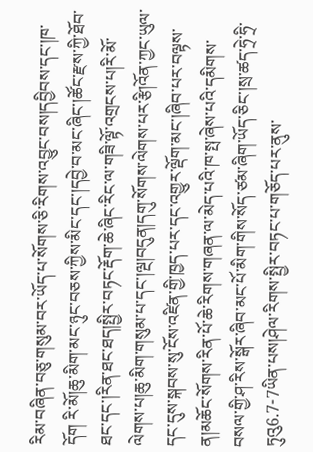རིམ་བཞིན་བཅུ་གསུམ་བར་ཡོད་པ་སོགས་ཅི་རིགས་འབྱུང་བས།དབྱིབས་དང་།ཁ་དོག རི་མོ།ཆུ་མིག་མང་ཉུང་བཅས་ཀྱིས་མིང་དང་།དབྱེ་བ་མང་ཞིང་།ཚོང་རྫས་ཀྱི་ཐོབ་ཐང་དང་།རིན་ཐང་ཐད།སྤྱིར་བཏང་རྡོག་ཆེ་ཞིང་རིང་ལ་གཟི་ལྟོ་འགྲངས་པ།རི་མོ་ལེགས་པ།ཆུ་མིག་གསུམ་པ་དང་།ལྔ།བདུན།དགུ་སོགས་ལེགས་པར་རྩི།འོན་ཀྱང་ཡུལ་དང་དུས་སྐབས་སུ་ངོས་འཛིན་གྱི་ཁྱད་པར་དང་འགྱུར་ལྡོག་མང་།ཞིབ་པར་བལྟས་ན།མཆོང་སོགས་རིན་པོ་ཆེ་རིགས་གཞན་ལ་མེད་པའི་ཁ་སྤ་ཞེས་པའི་དམིགས་བསལ་གྱི་ཤ་རིས་སྒོར་ཞིབ་མང་པོ་མིག་གིས་སོད་ཙམ་ཞིག་ཡོད་ཅིང་།སྲ་ཚད་ཧྲེ་ཧྲི་ཏུའུ6.7-7ཡིན་པས།ཤེལ་རིགས་སྤྱིར་བཏང་པ་གཅོད་པར་ནུས་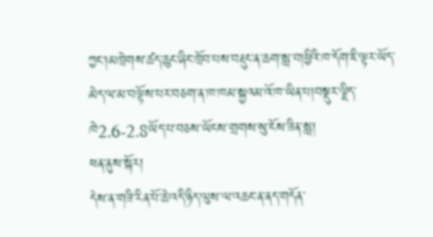ཀྱང་།མཁྲེགས་ཚད་ཆུང་ཞིང་ཁྲོབ་པས་བརྡུང་ན་ཆག་སླ་བ།ཕྱིའི་ཁ་དོག་ཇི་ལྟར་ཡོད་མེད་ལ་མ་བལྟོས་པར་བཅག་ན་ཁ་ཁམ་སྐྱའམ་འོ་ཁ་ཡིན་པ།བསྡུར་ལྗིད་ཁེ2.6-2.8ཡོད་པ་བཅས་ཡོངས་གྲགས་སུ་ངོས་ཟིན་སླ།
ཕན་ནུས་སྐོར།
དེས་ན་གཟི་རིན་པོ་ཆེ་འདི་ཉིད་ལུས་ལ་འཆང་ན་ནད་གདོན་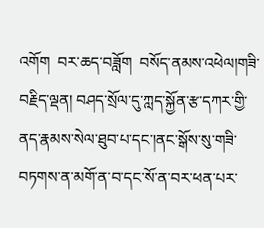འགོག  བར་ཆད་བཟློག  བསོད་ནམས་འཕེལ།གཟི་བརྗིད་ལྡན། བཤད་སྲོལ་དུ་ཀླད་སྐྱོན་རྩ་དཀར་གྱི་ནད་རྣམས་སེལ་ཐུབ་པ་དང་།ནང་སྒོས་སུ་གཟི་བཏགས་ན་མགོ་ན་བ་དང་སོ་ན་བར་ཕན་པར་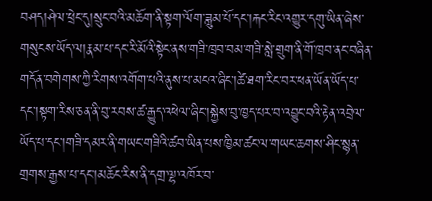བཤད།ཤེལ་ཕྲེང་དུ།སྲུང་བའི་མཆོག་ནི་སྟག་ལོག་ཟླུམ་པོ་དང་།རྐང་རིང་འགྱུར་དགུ་ཡིན་ཞེས་གསུངས་ཡོད་ལ།རྣམ་པ་དང་རི་མོའི་སྟེང་ནས་གཟི་ཁྲབ་བམ་གཟི་སླེ་གྲུག་ནི་གོ་ཁྲབ་ནང་བཞིན་གདོན་བགེགས་ཀྱི་རིགས་འགོག་པའི་ནུས་པ་མངའ་ཞིང་།ཚེ་ཐག་རིང་བར་ཕན་ཡོན་ཡོད་པ་དང་།སྟག་རིས་ཅན་ནི་བུ་རབས་ཚ་རྒྱུད་འཕེལ་ཞིང་།སྐྱེས་བུ་ཁྱད་པར་བ་འབྱུང་བའི་རྟེན་འབྲེལ་ཡོད་པ་དང་།གཟི་དམར་ནི་གཡང་གཟིའི་ཚབ་ཡིན་པས་ཁྱིམ་ཚང་ལ་གཡང་ཆགས་ཤིང་སྙན་གྲགས་རྒྱས་པ་དང་།མཆོང་རིས་ནི་དགྲ་ལྷ་འཁོར་བ་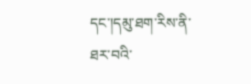དང་།དམུ་ཐག་རིས་ནི་ཐར་བའི་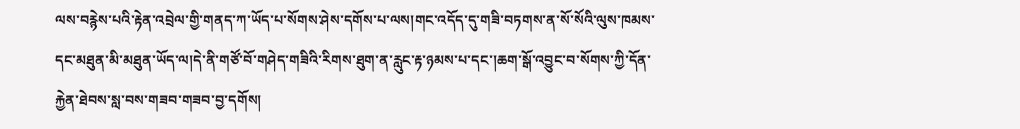ལས་བརྙེས་པའི་རྟེན་འབྲེལ་གྱི་གནད་ཀ་ཡོད་པ་སོགས་ཤེས་དགོས་པ་ལས།གང་འདོད་དུ་གཟི་བཏགས་ན་སོ་སོའི་ལུས་ཁམས་དང་མཐུན་མི་མཐུན་ཡོད་ལ།དེ་ནི་གཙོ་བོ་གཤེད་གཟིའི་རིགས་ཐུག་ན་རླུང་རྟ་ཉམས་པ་དང་།ཆག་སྒོ་འབྱུང་བ་སོགས་ཀྱི་དོན་རྐྱེན་ཐེབས་སླ་བས་གཟབ་གཟབ་བྱ་དགོས།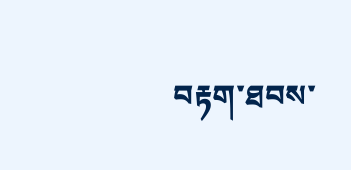བརྟག་ཐབས་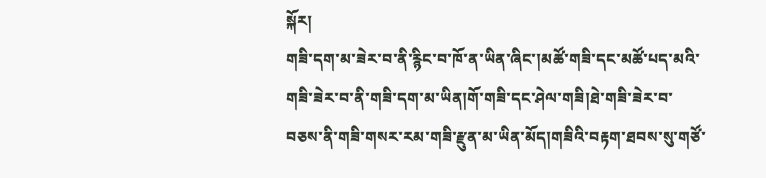སྐོར།
གཟི་དག་མ་ཟེར་བ་ནི་རྙིང་བ་ཁོ་ན་ཡིན་ཞིང་།མཚོ་གཟི་དང་མཚོ་པད་མའི་གཟི་ཟེར་བ་ནི་གཟི་དག་མ་ཡིན།གོ་གཟི་དང་ཤེལ་གཟི།ཐེ་གཟི་ཟེར་བ་བཅས་ནི་གཟི་གསར་རམ་གཟི་རྫུན་མ་ཡིན་མོད།གཟིའི་བརྟག་ཐབས་སུ་གཙོ་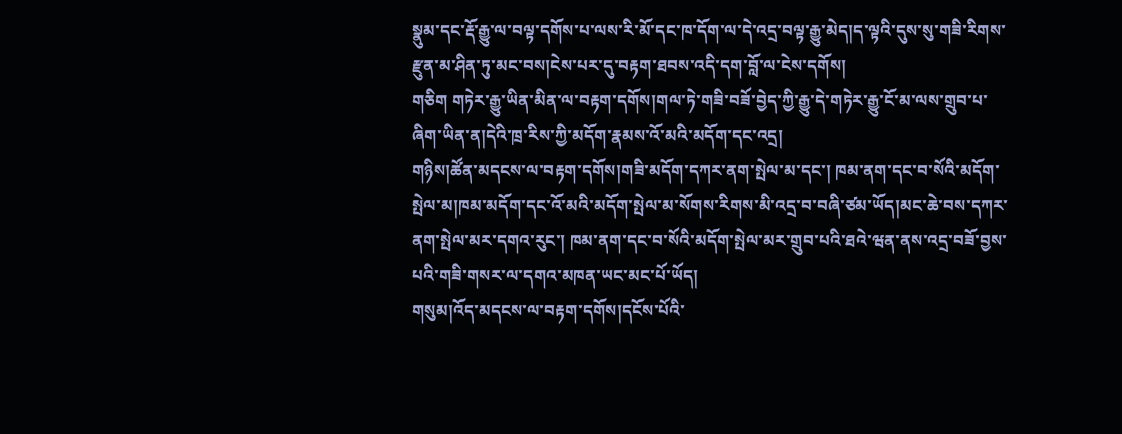སྣུམ་དང་རྡོ་རྒྱུ་ལ་བལྟ་དགོས་པ་ལས་རི་མོ་དང་ཁ་དོག་ལ་དེ་འདྲ་བལྟ་རྒྱུ་མེད།ད་ལྟའི་དུས་སུ་གཟི་རིགས་རྫུན་མ་ཤིན་ཏུ་མང་བས།ངེས་པར་དུ་བརྟག་ཐབས་འདི་དག་བློ་ལ་ངེས་དགོས།
གཅིག གཏེར་རྒྱུ་ཡིན་མིན་ལ་བརྟག་དགོས།གལ་ཏེ་གཟི་བཟོ་བྱེད་ཀྱི་རྒྱུ་དེ་གཏེར་རྒྱུ་ངོ་མ་ལས་གྲུབ་པ་ཞིག་ཡིན་ན།དེའི་ཁྲ་རིས་ཀྱི་མདོག་རྣམས་འོ་མའི་མདོག་དང་འདྲ།
གཉིས།ཚོན་མདངས་ལ་བརྟག་དགོས།གཟི་མདོག་དཀར་ནག་སྤེལ་མ་དང་། ཁམ་ནག་དང་བ་སོའི་མདོག་སྤེལ་མ།ཁམ་མདོག་དང་འོ་མའི་མདོག་སྤེལ་མ་སོགས་རིགས་མི་འདྲ་བ་བཞི་ཙམ་ཡོད།མང་ཆེ་བས་དཀར་ནག་སྤེལ་མར་དགའ་རུང་། ཁམ་ནག་དང་བ་སོའི་མདོག་སྤེལ་མར་གྲུབ་པའི་ཐའེ་ཝན་ནས་འདྲ་བཟོ་བྱས་པའི་གཟི་གསར་ལ་དགའ་མཁན་ཡང་མང་པོ་ཡོད།
གསུམ།འོད་མདངས་ལ་བརྟག་དགོས།དངོས་པོའི་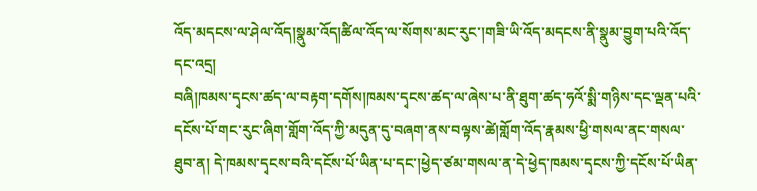འོད་མདངས་ལ་ཤེལ་འོད།སྣུམ་འོད།ཚིལ་འོད་ལ་སོགས་མང་རུང་།གཟི་ཡི་འོད་མདངས་ནི་སྣུམ་བྱུག་པའི་འོད་དང་འདྲ།
བཞི།ཁམས་དྭངས་ཚད་ལ་བརྟག་དགོས།ཁམས་དྭངས་ཚད་ལ་ཞེས་པ་ནི་ཐུག་ཚད་ཧའོ་སྨི་གཉིས་དང་ལྡན་པའི་དངོས་པོ་གང་རུང་ཞིག་གློག་འོད་ཀྱི་མདུན་དུ་བཞག་ནས་བལྟས་ཚེ།གློག་འོད་རྣམས་ཕྱི་གསལ་ནང་གསལ་ཐུབ་ན། དེ་ཁམས་དྭངས་བའི་དངོས་པོ་ཡིན་པ་དང་།ཕྱེད་ཙམ་གསལ་ན་དེ་ཕྱེད་ཁམས་དྭངས་ཀྱི་དངོས་པོ་ཡིན་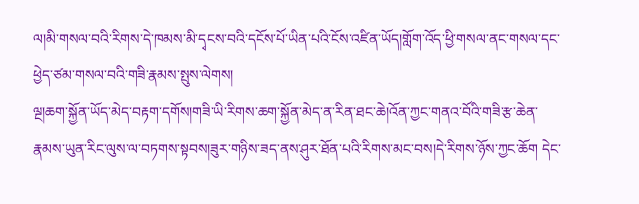ལ།མི་གསལ་བའི་རིགས་དེ་ཁམས་མི་དྭངས་བའི་དངོས་པོ་ཡིན་པའི་ངོས་འཛིན་ཡོད།གློག་འོད་ཕྱི་གསལ་ནང་གསལ་དང་ཕྱེད་ཙམ་གསལ་བའི་གཟི་རྣམས་སྤུས་ལེགས།
ལྔ།ཆག་སྐྱོན་ཡོད་མེད་བརྟག་དགོས།གཟི་ཡི་རིགས་ཆག་སྐྱོན་མེད་ན་རིན་ཐང་ཆེ།འོན་ཀྱང་གནའ་བོའི་གཟི་རྩ་ཆེན་རྣམས་ཡུན་རིང་ལུས་ལ་བཏགས་སྟབས།ཟུར་གཉིས་ཟད་ནས་ཤུར་ཐོན་པའི་རིགས་མང་བས།དེ་རིགས་ཉོས་ཀྱང་ཆོག དེང་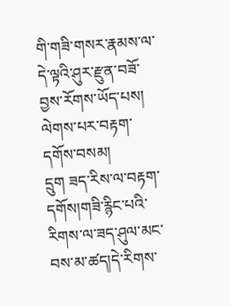གི་གཟི་གསར་རྣམས་ལ་དེ་ལྟའི་ཤུར་རྫུན་བཟོ་བྱས་རོགས་ཡོད་པས། ལེགས་པར་བརྟག་དགོས་བསམ།
དྲུག ཟད་རིས་ལ་བརྟག་དགོས།གཟི་རྙིང་པའི་རིགས་ལ་ཟད་ཤུལ་མང་བས་མ་ཚད།དེ་རིགས་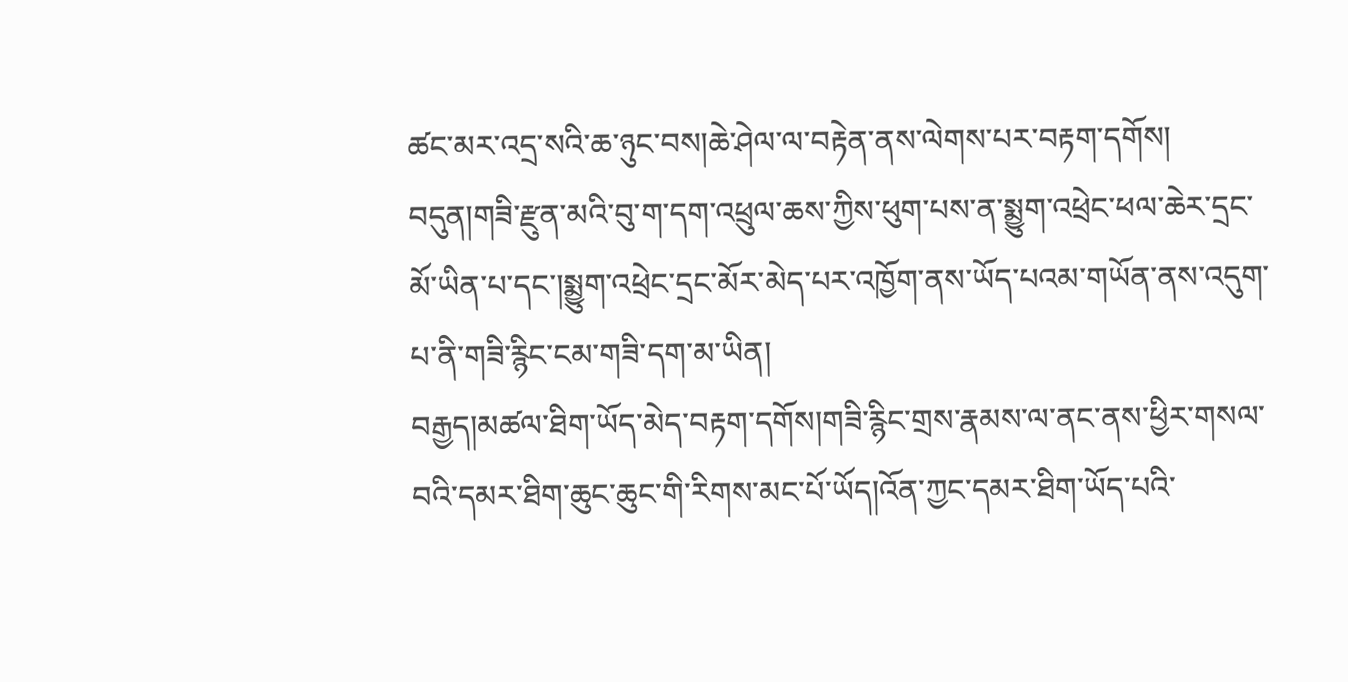ཚང་མར་འདྲ་སའི་ཆ་ཉུང་བས།ཆེ་ཤེལ་ལ་བརྟེན་ནས་ལེགས་པར་བརྟག་དགོས།
བདུན།གཟི་རྫུན་མའི་བུ་ག་དག་འཕྲུལ་ཆས་ཀྱིས་ཕུག་པས་ན་སྨྱུག་འཕྲེང་ཕལ་ཆེར་དྲང་མོ་ཡིན་པ་དང་།སྨྱུག་འཕྲེང་དྲང་མོར་མེད་པར་འཁྱོག་ནས་ཡོད་པའམ་གཡོན་ནས་འདུག་པ་ནི་གཟི་རྙིང་ངམ་གཟི་དག་མ་ཡིན།
བརྒྱད།མཚལ་ཐིག་ཡོད་མེད་བརྟག་དགོས།གཟི་རྙིང་གྲས་རྣམས་ལ་ནང་ནས་ཕྱིར་གསལ་བའི་དམར་ཐིག་ཆུང་ཆུང་གི་རིགས་མང་པོ་ཡོད།འོན་ཀྱང་དམར་ཐིག་ཡོད་པའི་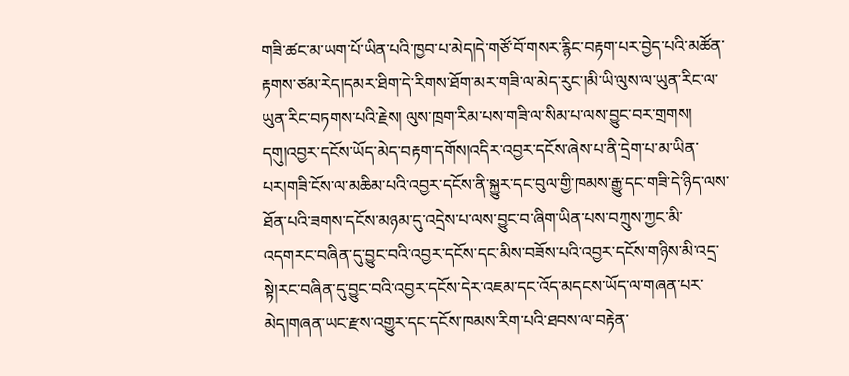གཟི་ཚང་མ་ཡག་པོ་ཡིན་པའི་ཁྱབ་པ་མེད།དེ་གཙོ་བོ་གསར་རྙིང་བརྟག་པར་བྱེད་པའི་མཚོན་རྟགས་ཙམ་རེད།དམར་ཐིག་དེ་རིགས་ཐོག་མར་གཟི་ལ་མེད་རུང་།མི་ཡི་ལུས་ལ་ཡུན་རིང་ལ་ཡུན་རིང་བཏགས་པའི་རྗེས། ལུས་ཁྲག་རིམ་པས་གཟི་ལ་སིམ་པ་ལས་བྱུང་བར་གྲགས།
དགུ།འབྱར་དངོས་ཡོད་མེད་བརྟག་དགོས།འདིར་འབྱར་དངོས་ཞེས་པ་ནི་དྲེག་པ་མ་ཡིན་པར།གཟི་ངོས་ལ་མཆིམ་པའི་འབྱར་དངོས་ནི་སྐྱུར་དང་བུལ་གྱི་ཁམས་རྒྱུ་དང་གཟི་དེ་ཉིད་ལས་ཐོན་པའི་ཟགས་དངོས་མཉམ་དུ་འདྲེས་པ་ལས་བྱུང་བ་ཞིག་ཡིན་པས་བཀྲུས་ཀྱང་མི་འདགརང་བཞིན་དུ་བྱུང་བའི་འབྱར་དངོས་དང་མིས་བཟོས་པའི་འབྱར་དངོས་གཉིས་མི་འདྲ་སྟེ།རང་བཞིན་དུ་བྱུང་བའི་འབྱར་དངོས་དེར་འཇམ་དང་འོད་མདངས་ཡོད་ལ་གཞན་པར་མེད།གཞན་ཡང་རྫས་འགྱུར་དང་དངོས་ཁམས་རིག་པའི་ཐབས་ལ་བརྟེན་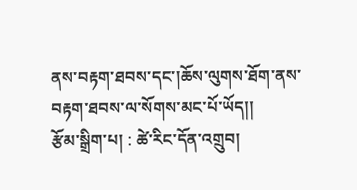ནས་བརྟག་ཐབས་དང་།ཆོས་ལུགས་ཐོག་ནས་བརྟག་ཐབས་ལ་སོགས་མང་པོ་ཡོད།།
རྩོམ་སྒྲིག་པ། : ཚེ་རིང་དོན་འགྲུབ།